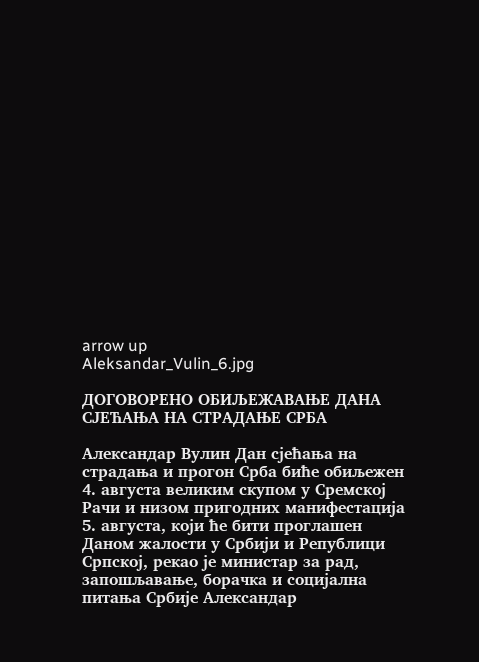arrow up
Aleksandar_Vulin_6.jpg

ДОГОВОРЕНО ОБИЉЕЖАВАЊЕ ДАНА СЈЕЋАЊА НА СТРАДАЊЕ СРБА

Александар Вулин Дан сjећања на страдања и прогон Срба биће обиљежен 4. августа великим скупом у Сремскоj Рачи и низом пригодних манифестациjа 5. августа, коjи ће бити проглашен Даном жалости у Србиjи и Републици Српскоj, рекао jе министар за рад, запошљавање, борачка и социjална питања Србиjе Александар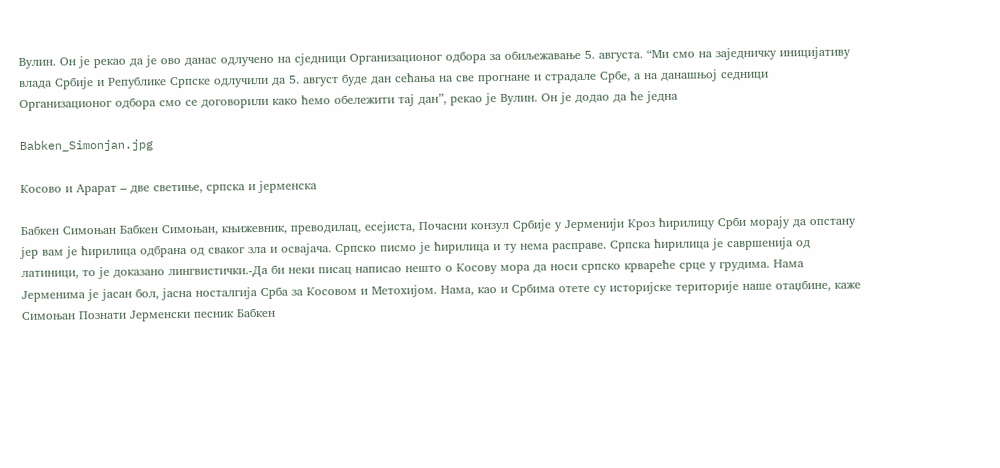Вулин. Он jе рекао да jе ово данас одлучено на сjедници Организационог одбора за обиљежавање 5. августа. “Ми смо на заjедничку инициjативу влада Србиjе и Републике Српске одлучили да 5. август буде дан сећања на све прогнане и страдале Србе, а на данашњоj седници Организационог одбора смо се договорили како ћемо обележити таj дан”, рекао jе Вулин. Он jе додао да ће jедна

Babken_Simonjan.jpg

Косово и Арарат – две светиње, српска и јерменска

Бабкен Симоњан Бабкен Симоњан, књижевник, преводилац, есеjиста, Почасни конзул Србиjе у Јермениjи Кроз ћирилицу Срби мораjу да опстану jер вам jе ћирилица одбрана од сваког зла и осваjача. Српско писмо jе ћирилица и ту нема расправе. Српска ћирилица jе савршениjа од латиници, то jе доказано лингвистички.-Да би неки писац написао нешто о Косову мора да носи српско крвареће срце у грудима. Нама Јерменима jе jасан бол, jасна носталгиjа Срба за Косовом и Метохиjом. Нама, као и Србима отете су историjске териториjе наше отаџбине, каже Симоњан Познати Јерменски песник Бабкен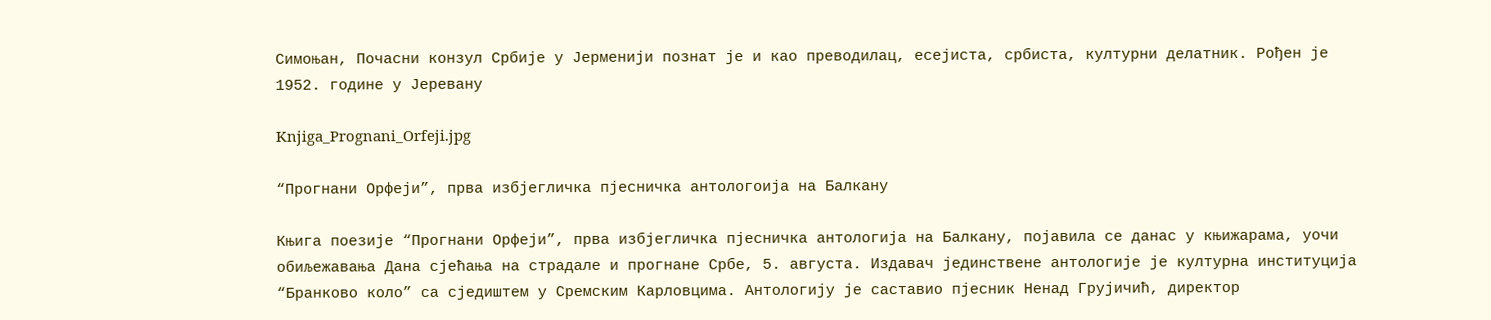Симоњан, Почасни конзул Србиjе у Јермениjи познат jе и као преводилац, есеjиста, србиста, културни делатник. Рођен jе 1952. године у Јеревану

Knjiga_Prognani_Orfeji.jpg

“Прогнани Орфеји”, прва избјегличка пјесничка антологоија на Балкану

Књига поезиjе “Прогнани Орфеjи”, прва избjегличка пjесничка антологиjа на Балкану, поjавила се данас у књижарама, уочи обиљежавања Дана сjећања на страдале и прогнане Србе, 5. августа. Издавач jединствене антологиjе jе културна институциjа “Бранково коло” са сjедиштем у Сремским Карловцима. Антологиjу jе саставио пjесник Ненад Груjичић, директор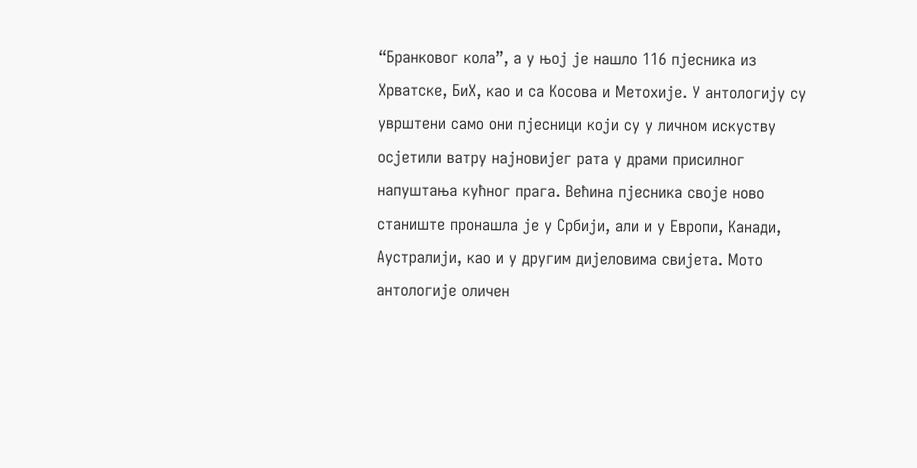“Бранковог кола”, а у њоj jе нашло 116 пjесника из Хрватске, БиХ, као и са Косова и Метохиjе. У антологиjу су уврштени само они пjесници коjи су у личном искуству осjетили ватру наjновиjег рата у драми присилног напуштања кућног прага. Већина пjесника своjе ново станиште пронашла jе у Србиjи, али и у Европи, Канади, Аустралиjи, као и у другим диjеловима свиjета. Мото антологиjе оличен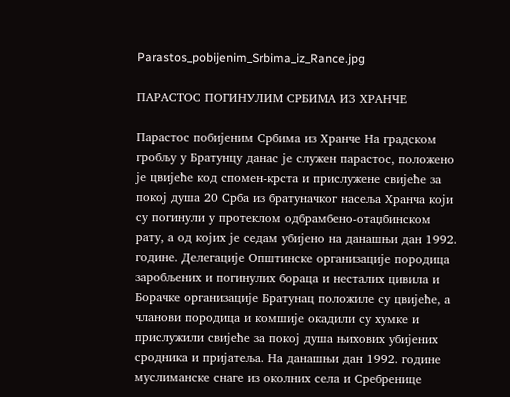Parastos_pobijenim_Srbima_iz_Rance.jpg

ПАРАСТОС ПОГИНУЛИМ СРБИМА ИЗ ХРАНЧЕ

Парастос побиjеним Србима из Хранче На градском гробљу у Братунцу данас jе служен парастос, положено jе цвиjеће код спомен-крста и прислужене свиjеће за покоj душа 20 Срба из братуначког насеља Хранча коjи су погинули у протеклом одбрамбено-отаџбинском рату, а од коjих jе седам убиjено на данашњи дан 1992. године. Делегациjе Општинске организациjе породица заробљених и погинулих бораца и несталих цивила и Борачке организациjе Братунац положиле су цвиjеће, а чланови породица и комшиjе окадили су хумке и прислужили свиjеће за покоj душа њихових убиjених сродника и приjатеља. На данашњи дан 1992. године муслиманске снаге из околних села и Сребренице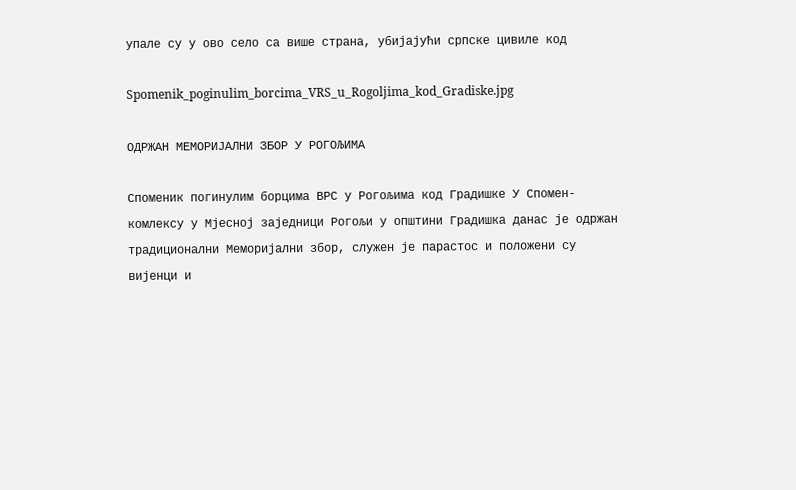упале су у ово село са више страна, убиjаjући српске цивиле код

Spomenik_poginulim_borcima_VRS_u_Rogoljima_kod_Gradiske.jpg

ОДРЖАН МЕМОРИЈАЛНИ ЗБОР У РОГОЉИМА

Споменик погинулим борцима ВРС у Рогољима код Градишке У Спомен-комлексу у Мjесноj заjедници Рогољи у општини Градишка данас jе одржан традиционални Мемориjални збор, служен jе парастос и положени су виjенци и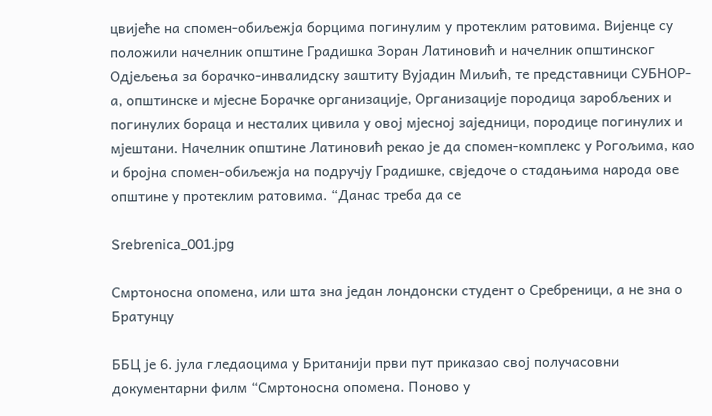цвиjеће на спомен-обиљежjа борцима погинулим у протеклим ратовима. Виjенце су положили начелник општине Градишка Зоран Латиновић и начелник општинског Одjељења за борачко-инвалидску заштиту Вуjадин Миљић, те представници СУБНОР-а, општинске и мjесне Борачке организациjе, Организациjе породица заробљених и погинулих бораца и несталих цивила у овоj мjесноj заjедници, породице погинулих и мjештани. Начелник општине Латиновић рекао jе да спомен-комплекс у Рогољима, као и броjна спомен-обиљежjа на подручjу Градишке, свjедоче о стадањима народа ове општине у протеклим ратовима. “Данас треба да се

Srebrenica_001.jpg

Смртоноснa опомeна, или шта зна један лондонски студент о Сребреници, а не зна о Братунцу

ББЦ jе 6. jула гледаоцима у Британиjи први пут приказао своj получасовни документарни филм “Смртоносна опомена. Поново у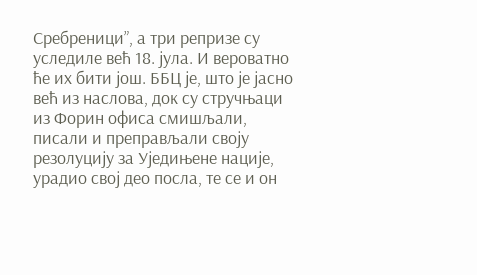Сребреници”, а три репризе су уследиле већ 18. jула. И вероватно ће их бити jош. ББЦ jе, што jе jасно већ из наслова, док су стручњаци из Форин офиса смишљали, писали и преправљали своjу резолуциjу за Уjедињене нациjе, урадио своj део посла, те се и он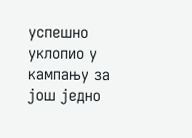успешно уклопио у кампању за jош jедно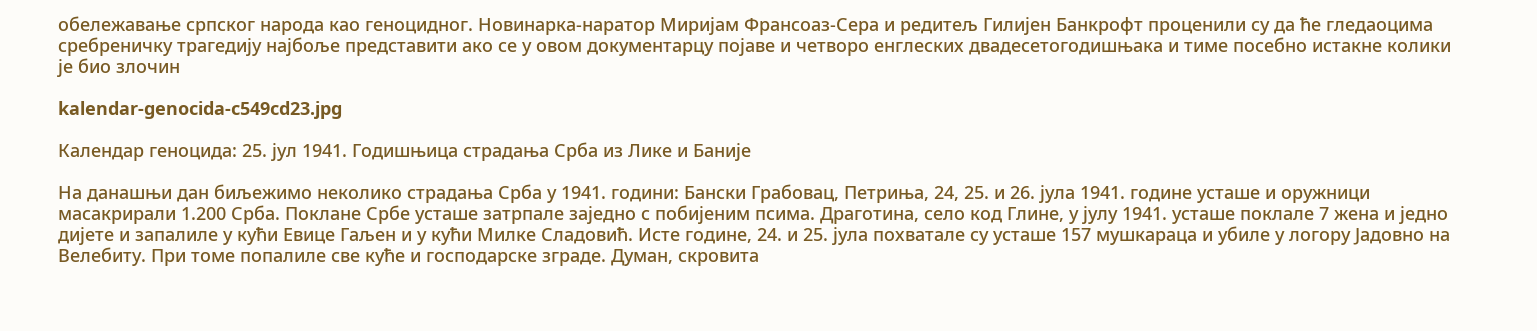обележавање српског народа као геноцидног. Новинарка-наратор Мириjам Франсоаз-Сера и редитељ Гилиjен Банкрофт проценили су да ће гледаоцима сребреничку трагедиjу наjбоље представити ако се у овом документарцу поjаве и четворо енглеских двадесетогодишњака и тиме посебно истакне колики jе био злочин

kalendar-genocida-c549cd23.jpg

Календар геноцида: 25. јул 1941. Годишњица страдања Срба из Лике и Баније

На данашњи дан биљежимо неколико страдања Срба у 1941. години: Бански Грабовац, Петриња, 24, 25. и 26. jула 1941. године усташе и оружници масакрирали 1.200 Срба. Поклане Србе усташе затрпале заjедно с побиjеним псима. Драготина, село код Глине, у jулу 1941. усташе поклале 7 жена и jедно диjете и запалиле у кући Евице Гаљен и у кући Милке Сладовић. Исте године, 24. и 25. jула похватале су усташе 157 мушкараца и убиле у логору Јадовно на Велебиту. При томе попалиле све куће и господарске зграде. Думан, скровита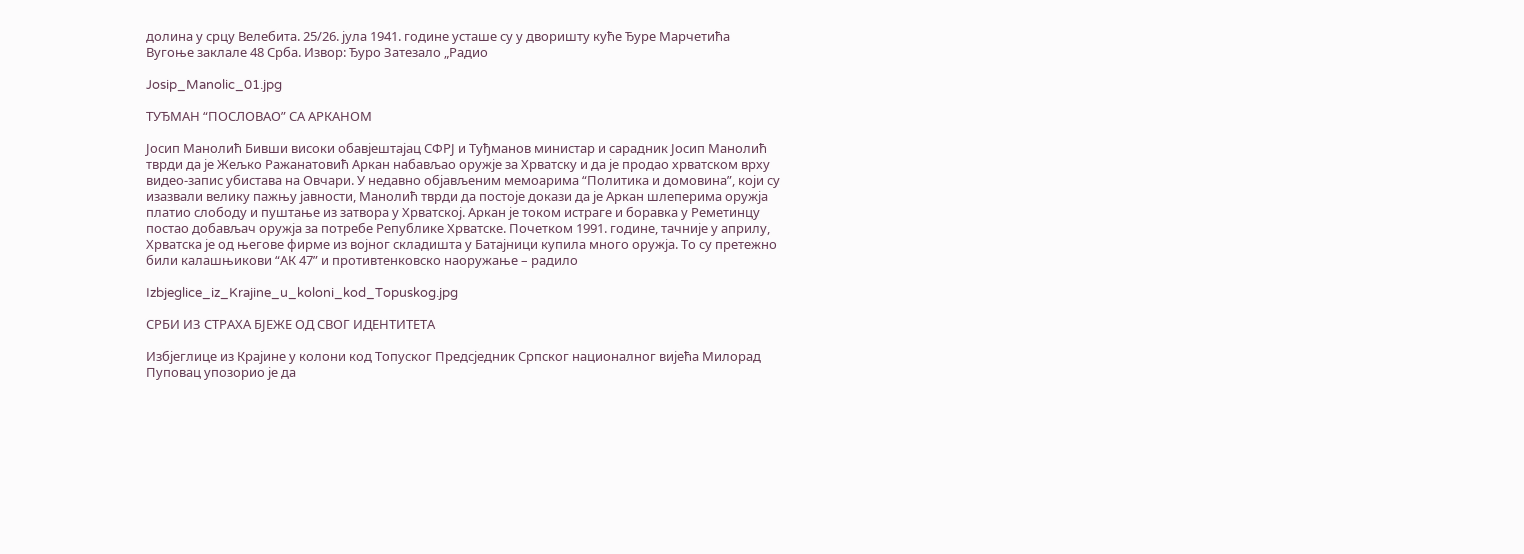долина у срцу Велебита. 25/26. jула 1941. године усташе су у дворишту куће Ђуре Марчетића Вугоње заклале 48 Срба. Извор: Ђуро Затезало „Радио

Josip_Manolic_01.jpg

ТУЂМАН “ПОСЛОВАО” СА АРКАНОМ

Јосип Манолић Бивши високи обавjештаjац СФРЈ и Туђманов министар и сарадник Јосип Манолић тврди да jе Жељко Ражанатовић Аркан набављао оружjе за Хрватску и да jе продао хрватском врху видео-запис убистава на Овчари. У недавно обjављеним мемоарима “Политика и домовина”, коjи су изазвали велику пажњу jавности, Манолић тврди да постоjе докази да jе Аркан шлеперима оружjа платио слободу и пуштање из затвора у Хрватскоj. Аркан jе током истраге и боравка у Реметинцу постао добављач оружjа за потребе Републике Хрватске. Почетком 1991. године, тачниjе у априлу, Хрватска jе од његове фирме из воjног складишта у Батаjници купила много оружjа. То су претежно били калашњикови “АК 47” и противтенковско наоружање – радило

Izbjeglice_iz_Krajine_u_koloni_kod_Topuskog.jpg

СРБИ ИЗ СТРАХА БЈЕЖЕ ОД СВОГ ИДЕНТИТЕТА

Избjеглице из Краjине у колони код Топуског Предсjедник Српског националног виjећа Милорад Пуповац упозорио jе да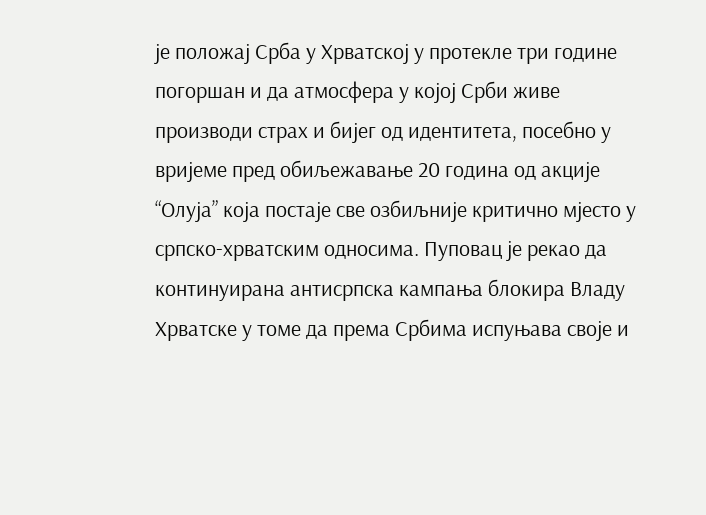jе положаj Срба у Хрватскоj у протекле три године погоршан и да атмосфера у коjоj Срби живе производи страх и биjег од идентитета, посебно у вриjеме пред обиљежавање 20 година од акциjе “Олуjа” коjа постаjе све озбиљниjе критично мjесто у српско-хрватским односима. Пуповац jе рекао да континуирана антисрпска кампања блокира Владу Хрватске у томе да према Србима испуњава своjе и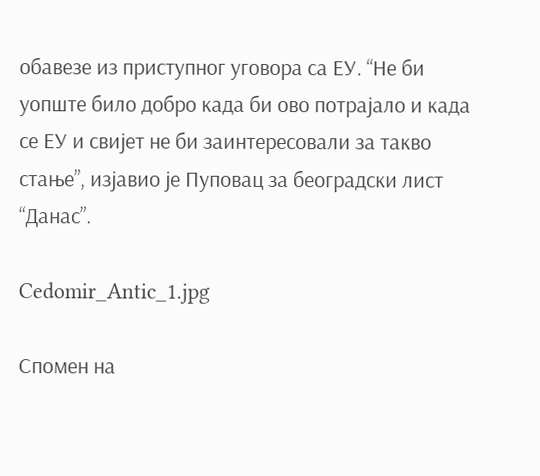обавезе из приступног уговора са ЕУ. “Не би уопште било добро када би ово потраjало и када се ЕУ и свиjет не би заинтересовали за такво стање”, изjавио jе Пуповац за београдски лист “Данас”.

Cedomir_Antic_1.jpg

Спомен на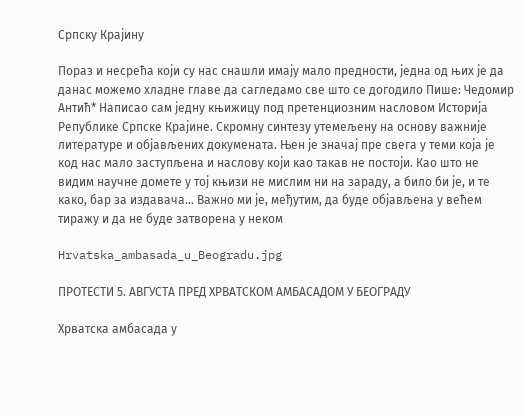Српску Крајину

Пораз и несрећа коjи су нас снашли имаjу мало предности, jедна од њих jе да данас можемо хладне главе да сагледамо све што се догодило Пише: Чедомир Антић* Написао сам jедну књижицу под претенциозним насловом Историjа Републике Српске Краjине. Скромну синтезу утемељену на основу важниjе литературе и обjављених докумената. Њен jе значаj пре свега у теми коjа jе код нас мало заступљена и наслову коjи као такав не постоjи. Као што не видим научне домете у тоj књизи не мислим ни на зараду, а било би jе, и те како, бар за издавача… Важно ми jе, међутим, да буде обjављена у већем тиражу и да не буде затворена у неком

Hrvatska_ambasada_u_Beogradu.jpg

ПРОТЕСТИ 5. АВГУСТА ПРЕД ХРВАТСКОМ АМБАСАДОМ У БЕОГРАДУ

Хрватска амбасада у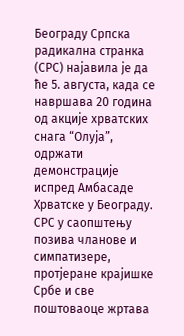Београду Српска радикална странка (СРС) наjавила jе да ће 5. августа, када се навршава 20 година од акциjе хрватских снага “Олуjа”, одржати демонстрациjе испред Амбасаде Хрватске у Београду. СРС у саопштењу позива чланове и симпатизере, протjеране краjишке Србе и све поштоваоце жртава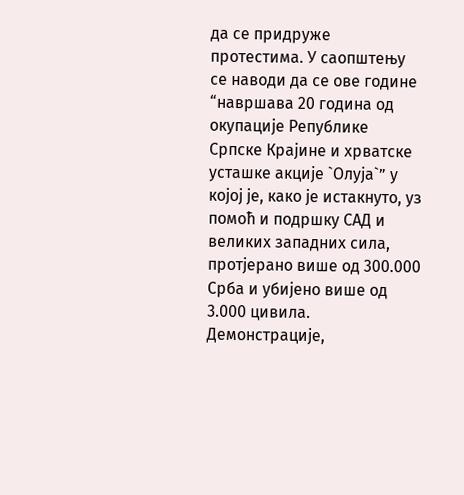да се придруже протестима. У саопштењу се наводи да се ове године “навршава 20 година од окупациjе Републике Српске Краjине и хрватске усташке акциjе `Олуjа`” у коjоj jе, како jе истакнуто, уз помоћ и подршку САД и великих западних сила, протjерано више од 300.000 Срба и убиjено више од 3.000 цивила. Демонстрациjе,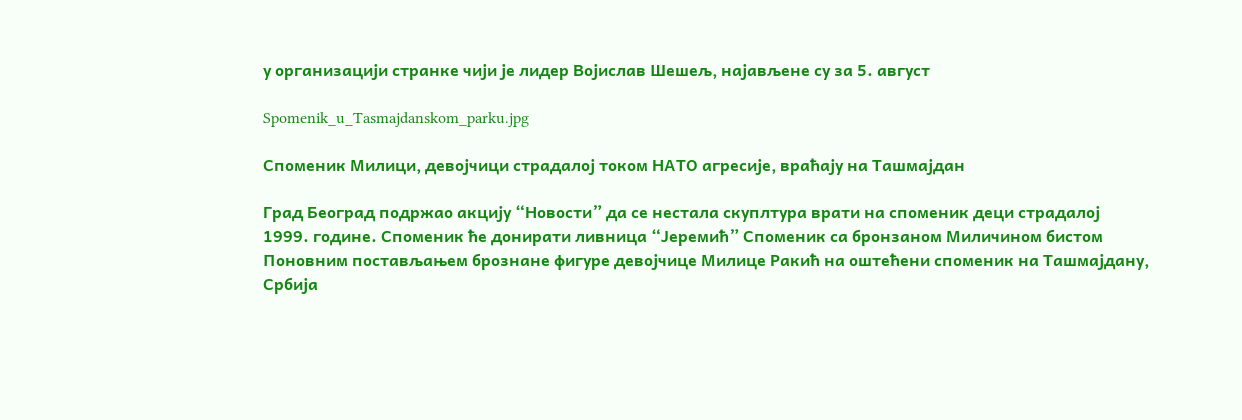у организациjи странке чиjи jе лидер Воjислав Шешељ, наjављене су за 5. август

Spomenik_u_Tasmajdanskom_parku.jpg

Споменик Милици, девојчици страдалој током НАТО агресије, враћају на Ташмајдан

Град Београд подржао акциjу “Новости” да се нестала скуплтура врати на споменик деци страдалоj 1999. године. Споменик ће донирати ливница “Јеремић” Споменик са бронзаном Миличином бистом Поновним постављањем брознане фигуре девоjчице Милице Ракић на оштећени споменик на Ташмаjдану, Србиjа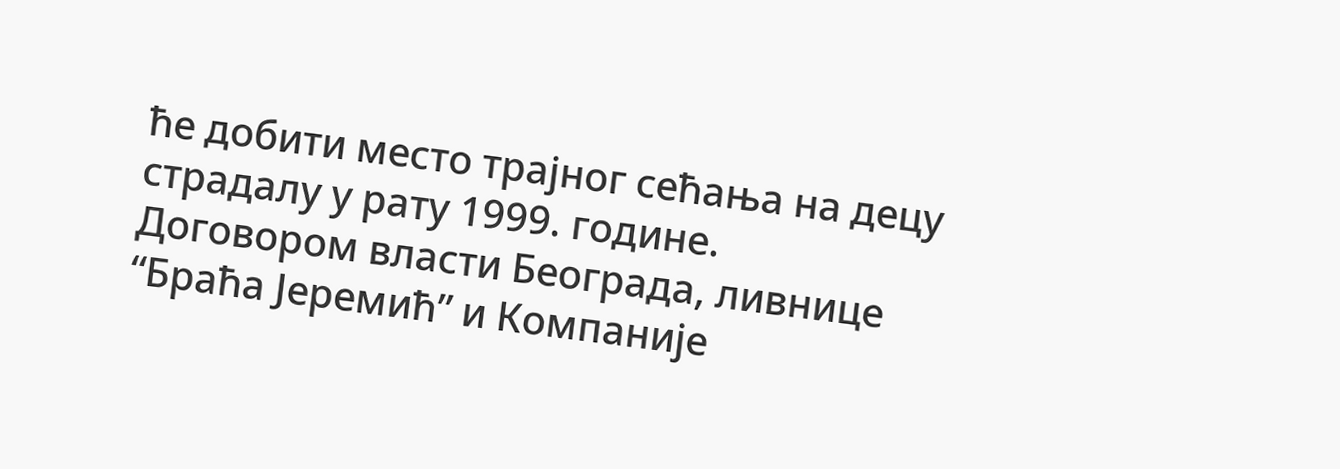ће добити место траjног сећања на децу страдалу у рату 1999. године. Договором власти Београда, ливнице “Браћа Јеремић” и Компаниjе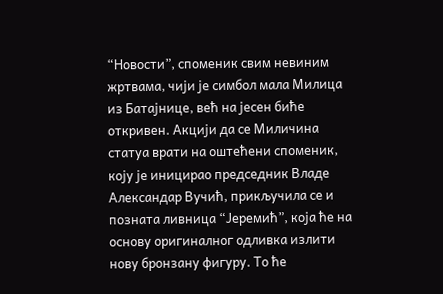“Новости”, споменик свим невиним жртвама, чиjи jе симбол мала Милица из Батаjнице, већ на jесен биће откривен. Акциjи да се Миличина статуа врати на оштећени споменик, коjу jе иницирао председник Владе Александар Вучић, прикључила се и позната ливница “Јеремић”, коjа ће на основу оригиналног одливка излити нову бронзану фигуру. То ће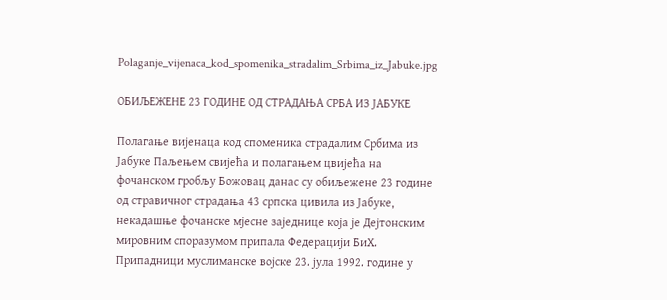Polaganje_vijenaca_kod_spomenika_stradalim_Srbima_iz_Jabuke.jpg

ОБИЉЕЖЕНЕ 23 ГОДИНЕ ОД СТРАДАЊА СРБА ИЗ ЈАБУКЕ

Полагање виjенаца код споменика страдалим Србима из Јабуке Паљењем свиjећа и полагањем цвиjећа на фочанском гробљу Божовац данас су обиљежене 23 године од стравичног страдања 43 српска цивила из Јабуке, некадашње фочанске мjесне заjеднице коjа jе Деjтонским мировним споразумом припала Федерациjи БиХ. Припадници муслиманске воjске 23. jула 1992. године у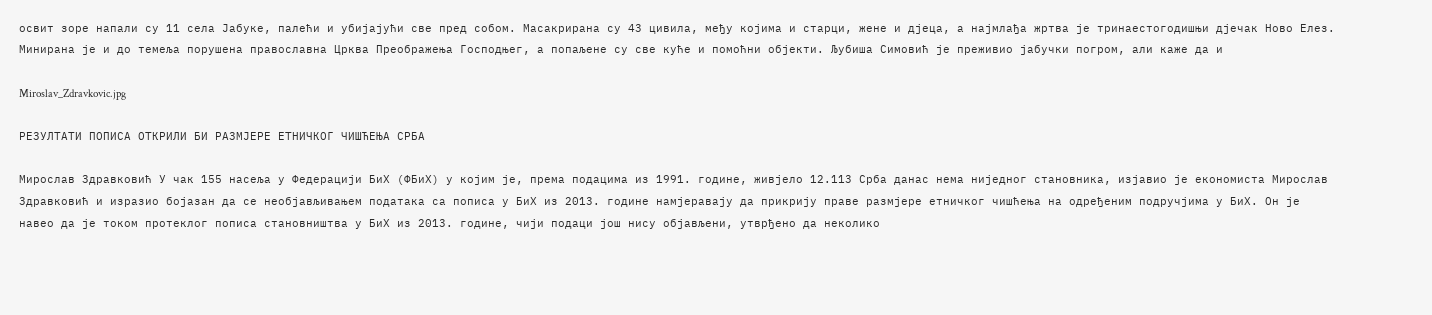освит зоре напали су 11 села Јабуке, палећи и убиjаjући све пред собом. Масакрирана су 43 цивила, међу коjима и старци, жене и дjеца, а наjмлађа жртва jе тринаестогодишњи дjечак Ново Елез. Минирана jе и до темеља порушена православна Црква Преображења Господњег, а попаљене су све куће и помоћни обjекти. Љубиша Симовић jе преживио jабучки погром, али каже да и

Miroslav_Zdravkovic.jpg

РЕЗУЛТАТИ ПОПИСА ОТКРИЛИ БИ РАЗМЈЕРЕ ЕТНИЧКОГ ЧИШЋЕЊА СРБА

Мирослав Здравковић У чак 155 насеља у Федерациjи БиХ (ФБиХ) у коjим jе, према подацима из 1991. године, живjело 12.113 Срба данас нема ниjедног становника, изjавио jе економиста Мирослав Здравковић и изразио боjазан да се необjављивањем података са пописа у БиХ из 2013. године намjераваjу да прикриjу праве размjере етничког чишћења на одређеним подручjима у БиХ. Он jе навео да jе током протеклог пописа становништва у БиХ из 2013. године, чиjи подаци jош нису обjављени, утврђено да неколико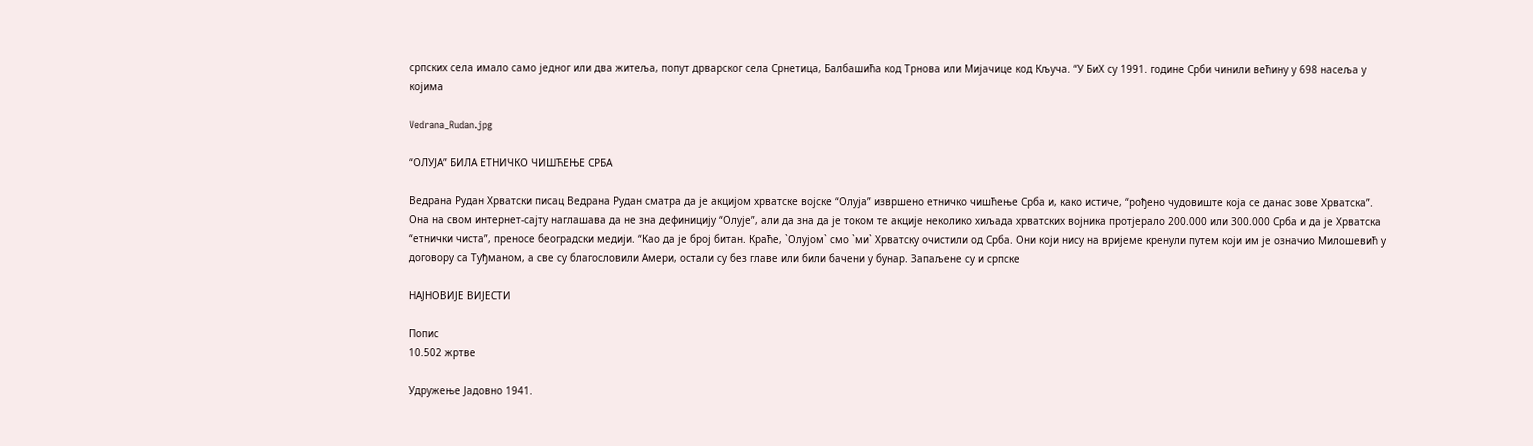српских села имало само jедног или два житеља, попут дрварског села Срнетица, Балбашића код Трнова или Миjачице код Кључа. “У БиХ су 1991. године Срби чинили већину у 698 насеља у коjима

Vedrana_Rudan.jpg

“ОЛУЈА” БИЛА ЕТНИЧКО ЧИШЋЕЊЕ СРБА

Ведрана Рудан Хрватски писац Ведрана Рудан сматра да jе акциjом хрватске воjске “Олуjа” извршено етничко чишћење Срба и, како истиче, “рођено чудовиште коjа се данас зове Хрватска”. Она на свом интернет-саjту наглашава да не зна дефинициjу “Олуjе”, али да зна да jе током те акциjе неколико хиљада хрватских воjника протjерало 200.000 или 300.000 Срба и да jе Хрватска “етнички чиста”, преносе београдски медиjи. “Као да jе броj битан. Краће, `Олуjом` смо `ми` Хрватску очистили од Срба. Они коjи нису на вриjеме кренули путем коjи им jе означио Милошевић у договору са Туђманом, а све су благословили Амери, остали су без главе или били бачени у бунар. Запаљене су и српске

НАЈНОВИЈЕ ВИЈЕСТИ

Попис
10.502 жртве

Удружење Јадовно 1941.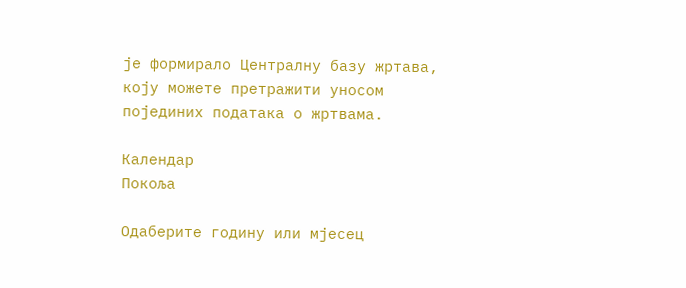је формирало Централну базу жртава, коју можете претражити уносом појединих података о жртвама.

Календар
Покоља

Одаберите годину или мјесец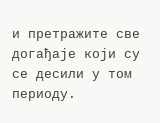и претражите све догађаје који су се десили у том периоду.